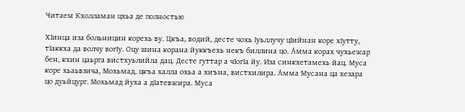Читаем Кхолламан цхьа де полностью

ХІинца иза больницин корехь ву. Цкъа, водий, десте чохь Іуьллучу цІийнан коре хІутту, тІаккха да волчу вогІу. Оцу шина корана йуккъехь некъ биллина цо. Амма корах чухьежар бен, кхин цаьрга вистхуьлийла дац. Десте гуттар а чІогІа йу. Иза синкхетамехь йац. Муса коре хьаьвзича, Мохьмад, цкъа халла охьа а хиъна, вистхилира. Амма Мусана ца хезара цо дуьйцург. Мохьмад йуха а дІатевжира. Муса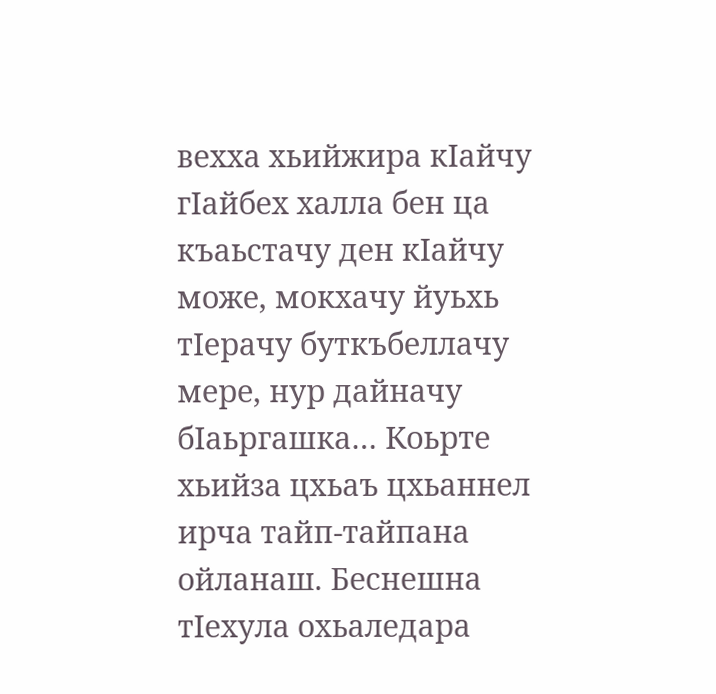вехха хьийжира кІайчу гІайбех халла бен ца къаьстачу ден кІайчу може, мокхачу йуьхь тІерачу буткъбеллачу мере, нур дайначу бІаьргашка… Коьрте хьийза цхьаъ цхьаннел ирча тайп-тайпана ойланаш. Беснешна тІехула охьаледара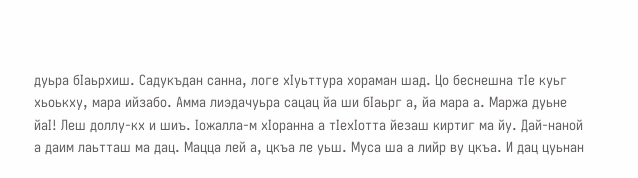дуьра бІаьрхиш. Садукъдан санна, логе хІуьттура хораман шад. Цо беснешна тІе куьг хьоькху, мара ийзабо. Амма лиэдачуьра сацац йа ши бІаьрг а, йа мара а. Маржа дуьне йаІ! Леш доллу-кх и шиъ. Іожалла-м хІоранна а тІехІотта йезаш киртиг ма йу. Дай-наной а даим лаьтташ ма дац. Мацца лей а, цкъа ле уьш. Муса ша а лийр ву цкъа. И дац цуьнан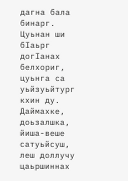дагна бала бинарг. Цуьнан ши бІаьрг догІанах белхориг, цуьнга са уьйзуьйтург кхин ду. Даймахке, доьзалшка, йиша-веше сатуьйсуш, леш доллучу цаьршиннах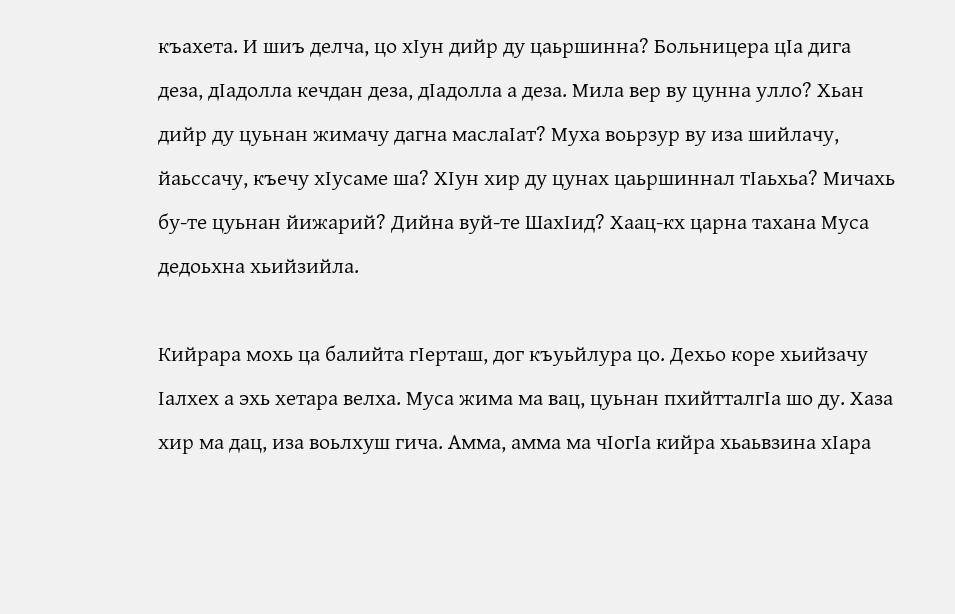къахета. И шиъ делча, цо хІун дийр ду цаьршинна? Больницера цІа дига деза, дІадолла кечдан деза, дІадолла а деза. Мила вер ву цунна улло? Хьан дийр ду цуьнан жимачу дагна маслаІат? Муха воьрзур ву иза шийлачу, йаьссачу, къечу хІусаме ша? ХІун хир ду цунах цаьршиннал тІаьхьа? Мичахь бу-те цуьнан йижарий? Дийна вуй-те ШахІид? Хаац-кх царна тахана Муса дедоьхна хьийзийла.

Кийрара мохь ца балийта гІерташ, дог къуьйлура цо. Дехьо коре хьийзачу Іалхех а эхь хетара велха. Муса жима ма вац, цуьнан пхийтталгІа шо ду. Хаза хир ма дац, иза воьлхуш гича. Амма, амма ма чІогІа кийра хьаьвзина хІара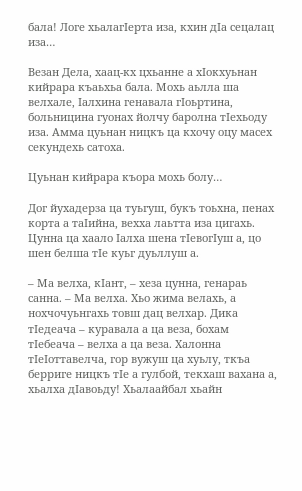бала! Логе хьалагІерта иза, кхин дІа сецалац иза…

Везан Дела, хаац-кх цхьанне а хІокхуьнан кийрара къаьхьа бала. Мохь аьлла ша велхале, Іалхина генавала гІоьртина, больницина гуонах йолчу баролна тІехьоду иза. Амма цуьнан ницкъ ца кхочу оцу масех секундехь сатоха.

Цуьнан кийрара къора мохь болу…

Дог йухадерза ца туьгуш, букъ тоьхна, пенах корта а таІийна, вехха лаьтта иза цигахь. Цунна ца хаало Іалха шена тІевогІуш а, цо шен белша тІе куьг дуьллуш а.

– Ма велха, кІант, – хеза цунна, генараь санна. – Ма велха. Хьо жима велахь, а нохчочуьнгахь товш дац велхар. Дика тІедеача – куравала а ца веза, бохам тІебеача – велха а ца веза. Халонна тІеІоттавелча, гор вужуш ца хуьлу, ткъа берриге ницкъ тІе а гулбой, текхаш вахана а, хьалха дІавоьду! Хьалаайбал хьайн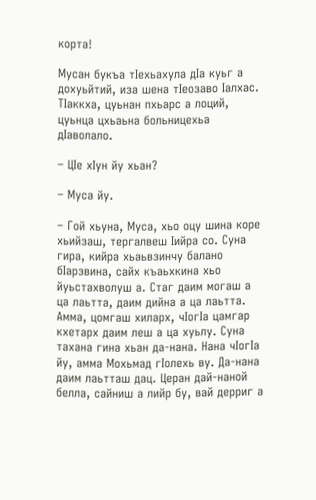корта!

Мусан букъа тІехьахула дІа куьг а дохуьйтий, иза шена тІеозаво Іалхас. ТІаккха, цуьнан пхьарс а лоций, цуьнца цхьаьна больницехьа дІаволало.

– ЦІе хІун йу хьан?

– Муса йу.

– Гой хьуна, Муса, хьо оцу шина коре хьийзаш, тергалвеш Іийра со. Суна гира, кийра хьаьвзинчу балано бІарзвина, сайх къаьхкина хьо йуьстахволуш а. Стаг даим могаш а ца лаьтта, даим дийна а ца лаьтта. Амма, цомгаш хиларх, чІогІа цамгар кхетарх даим леш а ца хуьлу. Суна тахана гина хьан да-нана. Нана чІогІа йу, амма Мохьмад гІолехь ву. Да-нана даим лаьтташ дац. Церан дай-наной белла, сайниш а лийр бу, вай дерриг а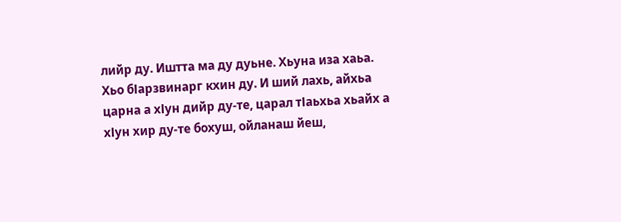лийр ду. Иштта ма ду дуьне. Хьуна иза хаьа. Хьо бІарзвинарг кхин ду. И ший лахь, айхьа царна а хІун дийр ду-те, царал тІаьхьа хьайх а хІун хир ду-те бохуш, ойланаш йеш,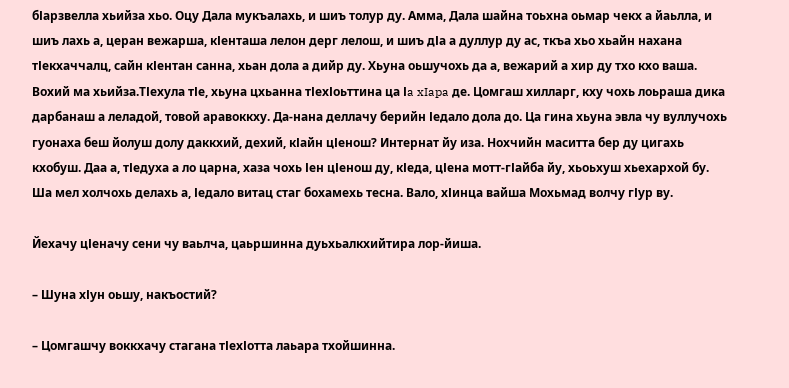бІарзвелла хьийза хьо. Оцу Дала мукъалахь, и шиъ толур ду. Амма, Дала шайна тоьхна оьмар чекх а йаьлла, и шиъ лахь а, церан вежарша, кІенташа лелон дерг лелош, и шиъ дІа а дуллур ду ас, ткъа хьо хьайн нахана тІекхаччалц, сайн кІентан санна, хьан дола а дийр ду. Хьуна оьшучохь да а, вежарий а хир ду тхо кхо ваша. Вохий ма хьийза.ТІехула тІе, хьуна цхьанна тІехІоьттина ца Іa xIapa де. Цомгаш хилларг, кху чохь лоьраша дика дарбанаш а леладой, товой аравоккху. Да-нана деллачу берийн Іедало дола до. Ца гина хьуна эвла чу вуллучохь гуонаха беш йолуш долу даккхий, дехий, кІайн цІенош? Интернат йу иза. Нохчийн маситта бер ду цигахь кхобуш. Даа а, тІедуха а ло царна, хаза чохь Іен цІенош ду, кІеда, цІена мотт-гІайба йу, хьоьхуш хьехархой бу. Ша мел холчохь делахь а, Іедало витац стаг бохамехь тесна. Вало, хІинца вайша Мохьмад волчу гІур ву.

Йехачу цІеначу сени чу ваьлча, цаьршинна дуьхьалкхийтира лор-йиша.

– Шуна хІун оьшу, накъостий?

– Цомгашчу воккхачу стагана тІехІотта лаьара тхойшинна.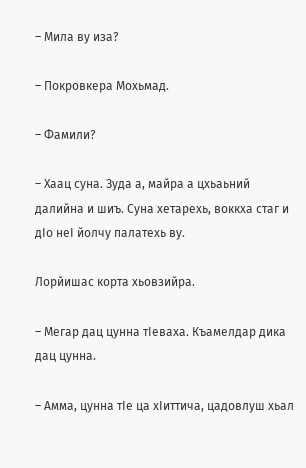– Мила ву иза?

– Покровкера Мохьмад.

– Фамили?

– Хаац суна. Зуда а, майра а цхьаьний далийна и шиъ. Суна хетарехь, воккха стаг и дІо неІ йолчу палатехь ву.

Лорйишас корта хьовзийра.

– Мегар дац цунна тІеваха. Къамелдар дика дац цунна.

– Амма, цунна тІе ца хІиттича, цадовлуш хьал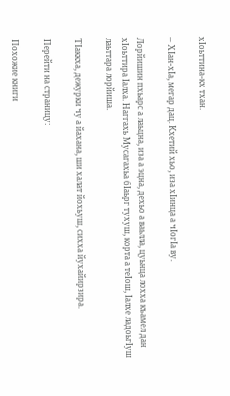хІоьттина-кх тхан.

– ХІан-хІа, мегар дац. Кхетий хьо, иза хІинца а чІогІа ву.

Лорйишин пхьарс а лаьцна, иза а эцна, дехьо а ваьлла, цуьнца лохха къамел дан хІоьттира Іалха. Наггахь Мусагахьа бІаьрг тухуш, корта а теІош, Іалхе ладоьгІуш лаьттара лорйиша.

ТІаккха, дежурки чу а йахана, ши халат йохьуш, сихха йухайирзира.

Перейти на страницу:

Похожие книги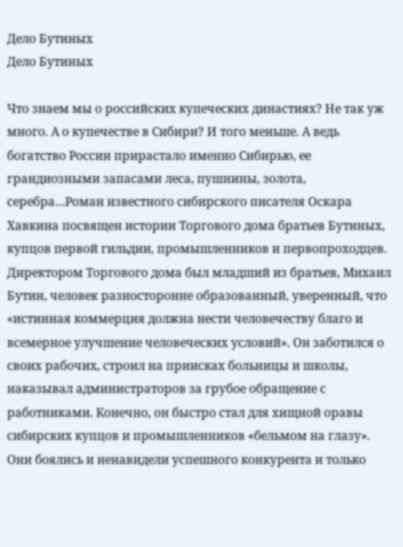Дело Бутиных
Дело Бутиных

Что знаем мы о российских купеческих династиях? Не так уж много. А о купечестве в Сибири? И того меньше. А ведь богатство России прирастало именно Сибирью, ее грандиозными запасами леса, пушнины, золота, серебра…Роман известного сибирского писателя Оскара Хавкина посвящен истории Торгового дома братьев Бутиных, купцов первой гильдии, промышленников и первопроходцев. Директором Торгового дома был младший из братьев, Михаил Бутин, человек разносторонне образованный, уверенный, что «истинная коммерция должна нести человечеству благо и всемерное улучшение человеческих условий». Он заботился о своих рабочих, строил на приисках больницы и школы, наказывал администраторов за грубое обращение с работниками. Конечно, он быстро стал для хищной оравы сибирских купцов и промышленников «бельмом на глазу». Они боялись и ненавидели успешного конкурента и только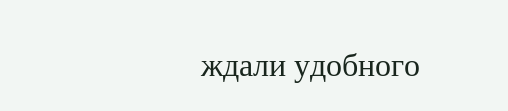ждали удобного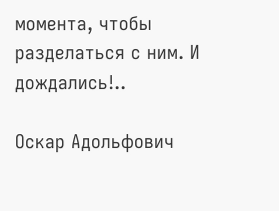момента, чтобы разделаться с ним. И дождались!..

Оскар Адольфович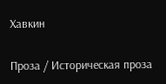Хавкин

Проза / Историческая проза